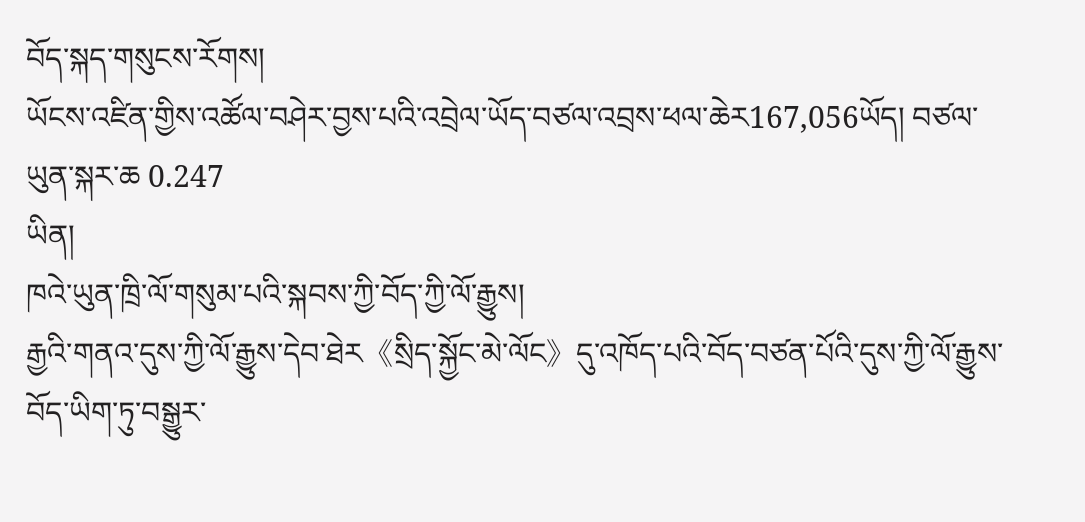བོད་སྐད་གསུངས་རོགས།
ཡོངས་འཛིན་གྱིས་འཚོལ་བཤེར་བྱས་པའི་འབྲེལ་ཡོད་བཙལ་འབྲས་ཕལ་ཆེར167,056ཡོད། བཙལ་ཡུན་སྐར་ཆ 0.247
ཡིན།
ཁའེ་ཡུན་ཁྲི་ལོ་གསུམ་པའི་སྐབས་ཀྱི་བོད་ཀྱི་ལོ་རྒྱུས།
རྒྱའི་གནའ་དུས་ཀྱི་ལོ་རྒྱུས་དེབ་ཐེར《སྲིད་སྐྱོང་མེ་ལོང》དུ་འཁོད་པའི་བོད་བཙན་པོའི་དུས་ཀྱི་ལོ་རྒྱུས་བོད་ཡིག་ཏུ་བསྒྱུར་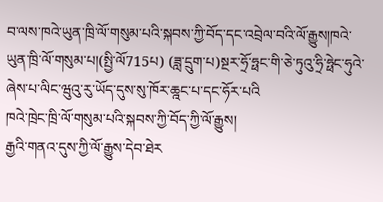བ་ལས་ཁའེ་ཡུན་ཁྲི་ལོ་གསུམ་པའི་སྐབས་ཀྱི་བོད་དང་འབྲེལ་བའི་ལོ་རྒྱུས།ཁའེ་ཡུན་ཁྲི་ལོ་གསུམ་པ།(སྤྱི་ལོ715པ) (ཟླ་དྲུག་པ)སྔར་ཧྲོ་ཧྥང་གི་ཅེ་ཏུའུ་ཧྲི་ཧྥེང་ཧུའེ་ཞེས་པ་ལིང་ཝུའུ་རུ་ཡོད་དུས་སུ་ཁོར་ཆྰང་པ་དང་ཧོར་པའི
ཁའེ་ཁྲེང་ཁྲི་ལོ་གསུམ་པའི་སྐབས་ཀྱི་བོད་ཀྱི་ལོ་རྒྱུས།
རྒྱའི་གནའ་དུས་ཀྱི་ལོ་རྒྱུས་དེབ་ཐེར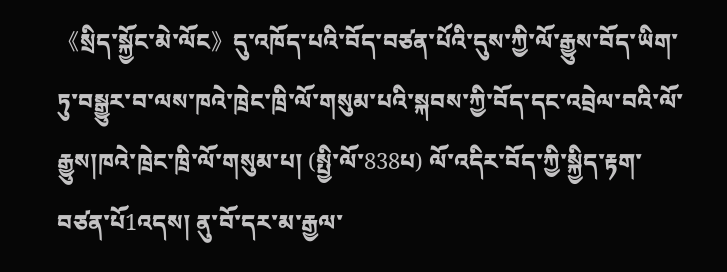《སྲིད་སྐྱོང་མེ་ལོང》དུ་འཁོད་པའི་བོད་བཙན་པོའི་དུས་ཀྱི་ལོ་རྒྱུས་བོད་ཡིག་ཏུ་བསྒྱུར་བ་ལས་ཁའེ་ཁྲེང་ཁྲི་ལོ་གསུམ་པའི་སྐབས་ཀྱི་བོད་དང་འབྲེལ་བའི་ལོ་རྒྱུས།ཁའེ་ཁྲེང་ཁྲི་ལོ་གསུམ་པ། (སྤྱི་ལོ་838པ) ལོ་འདིར་བོད་ཀྱི་སྐྱིད་རྟག་བཙན་པོ1འདས། ནུ་བོ་དར་མ་རྒྱལ་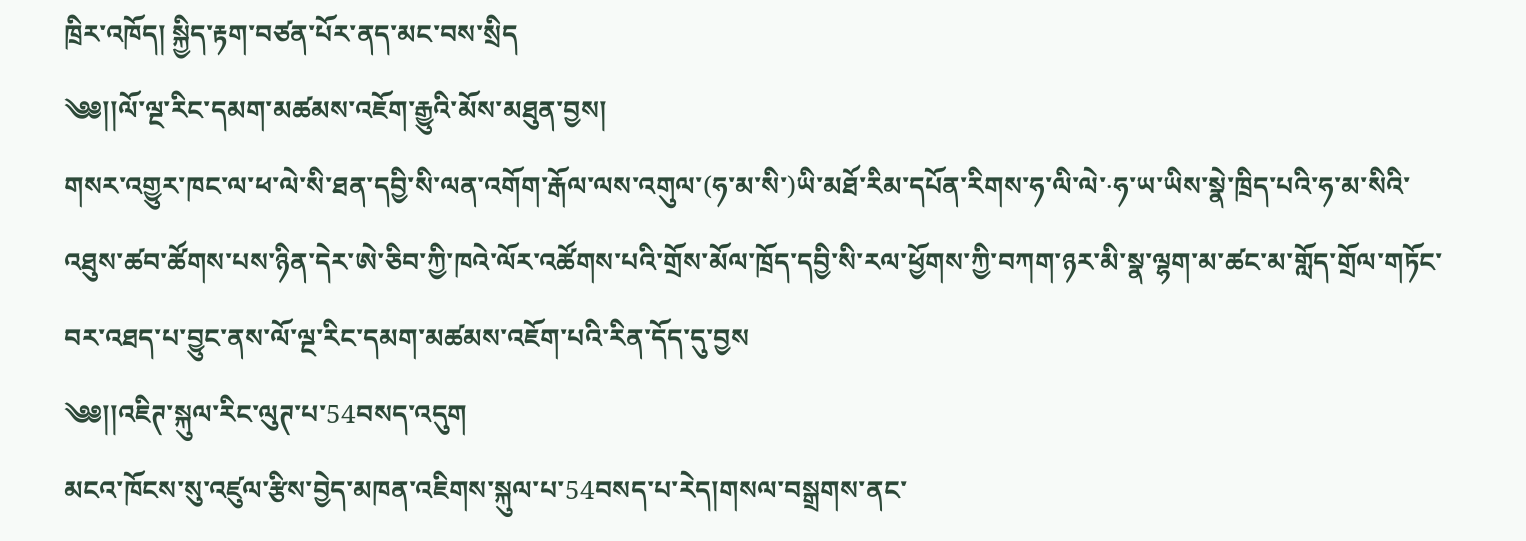ཁྲིར་འཁོད། སྐྱིད་རྟག་བཙན་པོར་ནད་མང་བས་སྲིད
༄༅།།ལོ་ལྔ་རིང་དམག་མཚམས་འཇོག་རྒྱུའི་མོས་མཐུན་བྱས།
གསར་འགྱུར་ཁང་ལ་ཕ་ལེ་སི་ཐན་དབྱི་སི་ལན་འགོག་རྒོལ་ལས་འགུལ་(ཧ་མ་སི་)ཡི་མཐོ་རིམ་དཔོན་རིགས་ཧ་ལི་ལེ་·ཧ་ཡ་ཡིས་སྣེ་ཁྲིད་པའི་ཧ་མ་སིའི་འཐུས་ཚབ་ཚོགས་པས་ཉིན་དེར་ཨེ་ཅིབ་ཀྱི་ཁའེ་ལོར་འཚོགས་པའི་གྲོས་མོལ་ཁྲོད་དབྱི་སི་རལ་ཕྱོགས་ཀྱི་བཀག་ཉར་མི་སྣ་ལྷག་མ་ཚང་མ་གློད་གྲོལ་གཏོང་བར་འཐད་པ་བྱུང་ནས་ལོ་ལྔ་རིང་དམག་མཚམས་འཇོག་པའི་རིན་དོད་དུ་བྱས
༄༅།།འཇིཊ་སྐུལ་རིང་ལུཊ་པ་54བསད་འདུག
མངའ་ཁོངས་སུ་འཛུལ་རྩིས་བྱེད་མཁན་འཇིགས་སྐུལ་པ་54བསད་པ་རེད།གསལ་བསྒྲགས་ནང་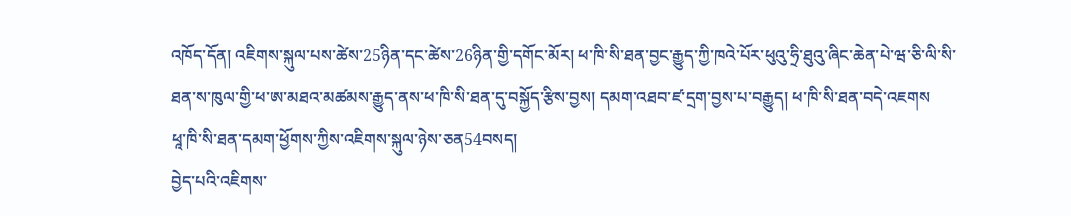འཁོད་དོན། འཇིགས་སྐུལ་པས་ཚེས་25ཉིན་དང་ཚེས་26ཉིན་གྱི་དགོང་མོར། ཕ་ཁི་སི་ཐན་བྱང་རྒྱུད་ཀྱི་ཁའེ་པོར་ཕུའུ་ཧྲི་ཐུའུ་ཞིང་ཆེན་པེ་ཝ་ཅི་ལི་སི་ཐན་ས་ཁུལ་གྱི་ཕ་ཨ་མཐའ་མཚམས་རྒྱུད་ནས་ཕ་ཁི་སི་ཐན་དུ་བསྐྱོད་རྩིས་བྱས། དམག་འཐབ་ཛ་དྲག་བྱས་པ་བརྒྱུད། ཕ་ཁི་སི་ཐན་བདེ་འཇགས
ཕཱ་ཁི་སི་ཐན་དམག་ཕྱོགས་ཀྱིས་འཇིགས་སྐུལ་ཉེས་ཅན54བསད།
བྱེད་པའི་འཇིགས་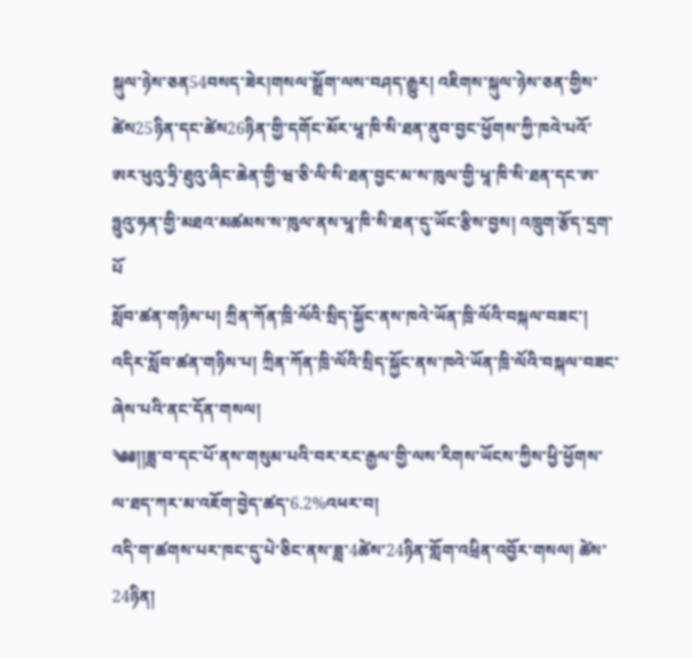སྐུལ་ཉེས་ཅན54བསད་ཟེར།གསལ་སྒྲོག་ལས་བཤད་རྒྱུར། འཇིགས་སྐུལ་ཉེས་ཅན་གྱིས་ཚེས25ཉིན་དང་ཚེས26ཉིན་གྱི་དགོང་མོར་ཕཱ་ཁི་སི་ཐན་ནུབ་བྱང་ཕྱོགས་ཀྱི་ཁའེ་པའོ་ཨར་ཕུའུ་ཧྲི་ཐུའུ་ཞིང་ཆེན་གྱི་ཝ་ཅི་ལི་སི་ཐན་བྱང་མ་ས་ཁུལ་གྱི་ཕཱ་ཁི་སི་ཐན་དང་ཨ་ཧྥུའུ་ཧན་གྱི་མཐའ་མཚམས་ས་ཁུལ་ནས་ཕཱ་ཁི་སི་ཐན་དུ་ཡོང་རྩིས་བྱས། འཁྲུག་རྩོད་དྲག་པོ
སློབ་ཚན་གཉིས་པ། ཀྲིན་ཀོན་ཁྲི་ལོའི་སྲིད་སྐྱོང་ནས་ཁའེ་ཡོན་ཁྲི་ལོའི་བསྐལ་བཟང་།
འདིར་སློབ་ཚན་གཉིས་པ། ཀྲིན་ཀོན་ཁྲི་ལོའི་སྲིད་སྐྱོང་ནས་ཁའེ་ཡོན་ཁྲི་ལོའི་བསྐལ་བཟང་ཞེས་པའི་ནང་དོན་གསལ།
༄༅།།ཟླ་བ་དང་པོ་ནས་གསུམ་པའི་བར་རང་རྒྱལ་གྱི་ལས་རིགས་ཡོངས་ཀྱིས་ཕྱི་ཕྱོགས་ལ་ཐད་ཀར་མ་འཇོག་བྱེད་ཚད་6.2%འཕར་བ།
འདི་ག་ཚགས་པར་ཁང་དུ་པེ་ཅིང་ནས་ཟླ་4ཚེས་24ཉིན་གློག་འཕྲིན་འབྱོར་གསལ། ཚེས་24ཉིན།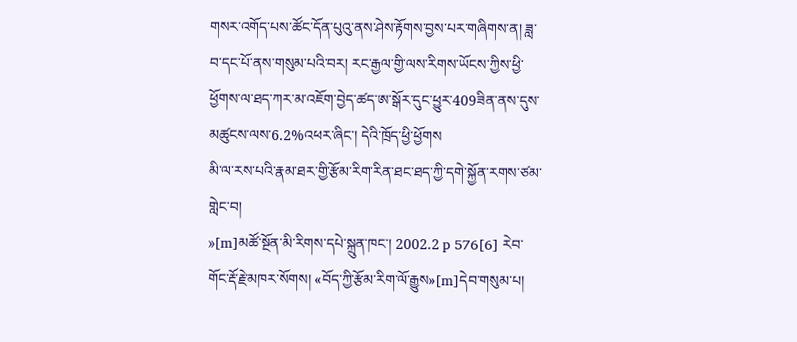གསར་འགོད་པས་ཚོང་དོན་པུའུ་ནས་ཤེས་རྟོགས་བྱས་པར་གཞིགས་ན། ཟླ་བ་དང་པོ་ནས་གསུམ་པའི་བར། རང་རྒྱལ་གྱི་ལས་རིགས་ཡོངས་ཀྱིས་ཕྱི་ཕྱོགས་ལ་ཐད་ཀར་མ་འཇོག་བྱེད་ཚད་ཨ་སྒོར་དུང་ཕྱུར་409ཟིན་ནས་དུས་མཚུངས་ལས་6.2%འཕར་ཞིང་། དེའི་ཁྲོད་ཕྱི་ཕྱོགས
མི་ལ་རས་པའི་རྣམ་ཐར་གྱི་རྩོམ་རིག་རིན་ཐང་ཐད་ཀྱི་དགེ་སྐྱོན་རགས་ཙམ་གླེང་བ།
»[m]མཚོ་སྔོན་མི་རིགས་དཔེ་སྐྲུན་ཁང་། 2002.2 p 576[6] རེབ་གོང་རྡོ་རྗེ་མཁར་སོགས། «བོད་ཀྱི་རྩོམ་རིག་ལོ་རྒྱུས»[m]དེབ་གསུམ་པ།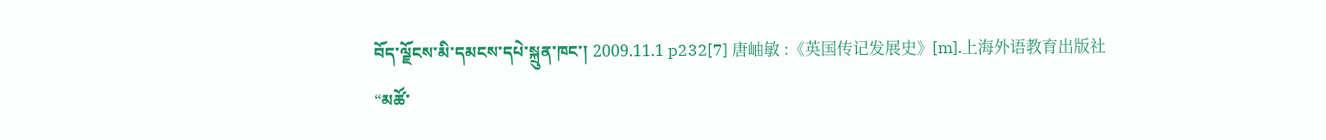བོད་ལྗོངས་མི་དམངས་དཔེ་སྐྲུན་ཁང་། 2009.11.1 p232[7] 唐岫敏 :《英国传记发展史》[m].上海外语教育出版社
“མཚོ་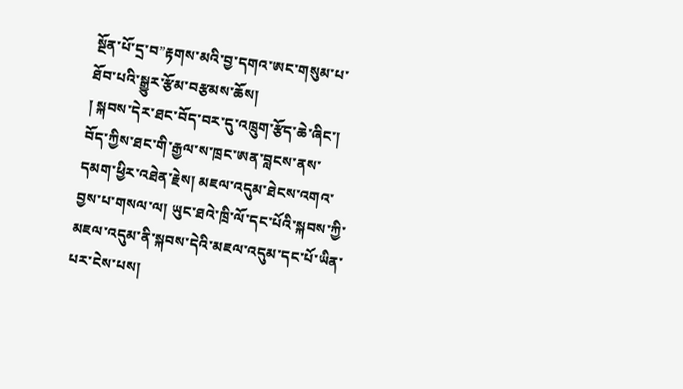སྔོན་པོ་དྲ་བ”རྟགས་མའི་བྱ་དགའ་ཨང་གསུམ་པ་ཐོབ་པའི་སྒྱུར་རྩོམ་བརྩམས་ཆོས།
། སྐབས་དེར་ཐང་བོད་བར་དུ་འཁྲུག་རྩོད་ཆེ་ཞིང་། བོད་ཀྱིས་ཐང་གི་རྒྱལ་ས་ཁྲང་ཨན་བླངས་ནས་དམག་ཕྱིར་འཐེན་རྗེས། མཇལ་འདུམ་ཐེངས་འགའ་བྱས་པ་གསལ་ལ། ཡུང་ཐའེ་ཁྲི་ལོ་དང་པོའི་སྐབས་ཀྱི་མཇལ་འདུམ་ནི་སྐབས་དེའི་མཇལ་འདུམ་དང་པོ་ཡིན་པར་ངེས་པས།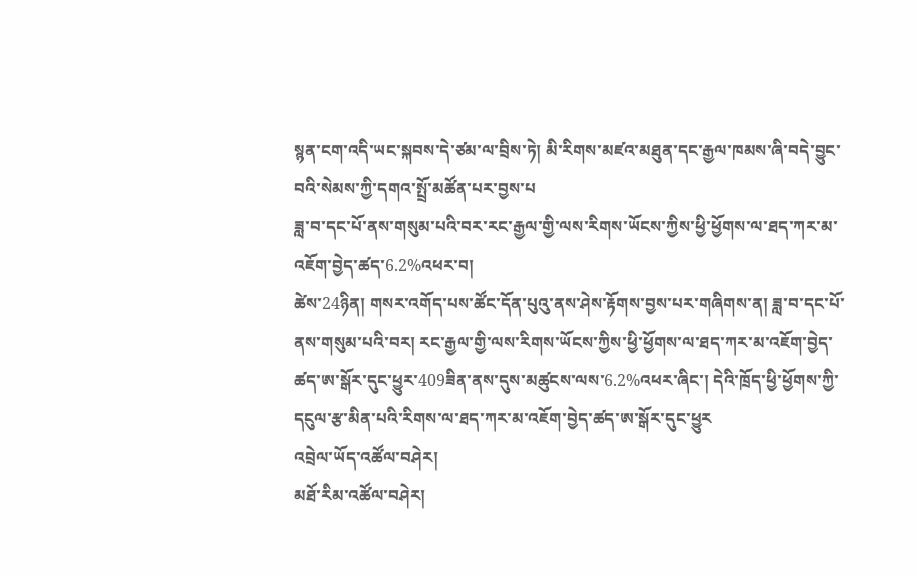སྙན་ངག་འདི་ཡང་སྐབས་དེ་ཙམ་ལ་བྲིས་ཏེ། མི་རིགས་མཛའ་མཐུན་དང་རྒྱལ་ཁམས་ཞི་བདེ་བྱུང་བའི་སེམས་ཀྱི་དགའ་སྤྲོ་མཚོན་པར་བྱས་པ
ཟླ་བ་དང་པོ་ནས་གསུམ་པའི་བར་རང་རྒྱལ་གྱི་ལས་རིགས་ཡོངས་ཀྱིས་ཕྱི་ཕྱོགས་ལ་ཐད་ཀར་མ་འཇོག་བྱེད་ཚད་6.2%འཕར་བ།
ཚེས་24ཉིན། གསར་འགོད་པས་ཚོང་དོན་པུའུ་ནས་ཤེས་རྟོགས་བྱས་པར་གཞིགས་ན། ཟླ་བ་དང་པོ་ནས་གསུམ་པའི་བར། རང་རྒྱལ་གྱི་ལས་རིགས་ཡོངས་ཀྱིས་ཕྱི་ཕྱོགས་ལ་ཐད་ཀར་མ་འཇོག་བྱེད་ཚད་ཨ་སྒོར་དུང་ཕྱུར་409ཟིན་ནས་དུས་མཚུངས་ལས་6.2%འཕར་ཞིང་། དེའི་ཁྲོད་ཕྱི་ཕྱོགས་ཀྱི་དངུལ་རྩ་མིན་པའི་རིགས་ལ་ཐད་ཀར་མ་འཇོག་བྱེད་ཚད་ཨ་སྒོར་དུང་ཕྱུར
འབྲེལ་ཡོད་འཚོལ་བཤེར།
མཐོ་རིམ་འཚོལ་བཤེར།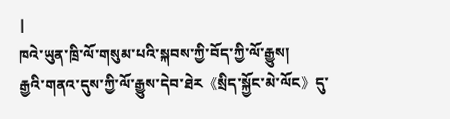|
ཁའེ་ཡུན་ཁྲི་ལོ་གསུམ་པའི་སྐབས་ཀྱི་བོད་ཀྱི་ལོ་རྒྱུས།
རྒྱའི་གནའ་དུས་ཀྱི་ལོ་རྒྱུས་དེབ་ཐེར《སྲིད་སྐྱོང་མེ་ལོང》དུ་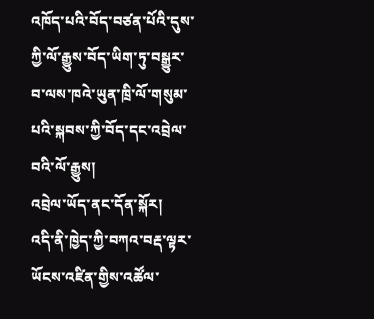འཁོད་པའི་བོད་བཙན་པོའི་དུས་ཀྱི་ལོ་རྒྱུས་བོད་ཡིག་ཏུ་བསྒྱུར་བ་ལས་ཁའེ་ཡུན་ཁྲི་ལོ་གསུམ་པའི་སྐབས་ཀྱི་བོད་དང་འབྲེལ་བའི་ལོ་རྒྱུས།
འབྲེལ་ཡོད་ནང་དོན་སྐོར།
འདི་ནི་ཁྱེད་ཀྱི་བཀའ་བརྡ་ལྟར་ཡོངས་འཛིན་གྱིས་འཚོལ་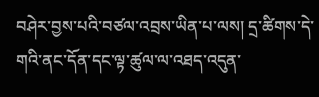བཤེར་བྱས་པའི་བཙལ་འབྲས་ཡིན་པ་ལས། དྲ་ཚིགས་དེ་གའི་ནང་དོན་དང་ལྟ་ཚུལ་ལ་འཐད་འདུན་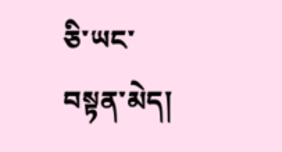ཅི་ཡང་བསྟན་མེད།